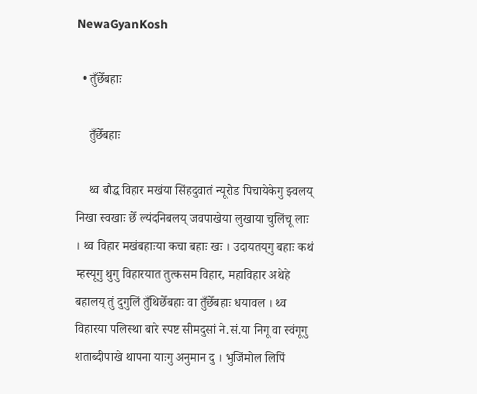NewaGyanKosh

  • तुँछेँबहाः

    तुँछेँबहाः

    थ्व बौद्ध विहार मखंया सिंहदुवातं न्यूरोड पिचायेकेगु झ्वलय्‌ निखा स्वखाः छेँ ल्यंदनिबलय्‌ जवपाखेया लुखाया चुलिंचू लाः । थ्व विहार मखंबहाःया कचा बहाः खः । उदायतय्‌गु बहाः कथं म्हस्यूगु थुगु विहारयात तुत्कसम विहार, महाविहार अथेहे बहालय्‌ तुं दुगुलिं तुँथिछेँबहाः वा तुँछेँबहाः धयावल । थ्व विहारया पलिस्था बारे स्पष्ट सीमदुसां ने.सं.या निगू वा स्वंगूगु शताब्दीपाखे थापना याःगु अनुमान दु । भुजिंमोल लिपिं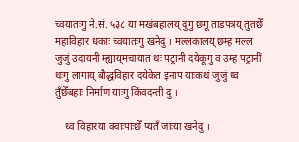च्वयातःगु ने.सं. ५३८ या मखंबहालय्‌ दुगु छगू ताडपत्रय्‌ तुतछेँ महाविहार धकाः च्वयातःगु खनेदु । मल्लकालय्‌ छम्ह मल्ल जुजुं उदायनी म्ह्याय्‌मचायात थः पट्रानी दयेकूगु व उम्ह पट्रानीं थःगु लागाय्‌ बौद्धविहार दयेकेत इनाप याःकथं जुजुं थ्व तुँछेँबहाः निर्माण याःगु किंवदन्ती दु ।

    थ्व विहारया क्वाःपाःछेँ प्यतँ जाःया खनेदु ।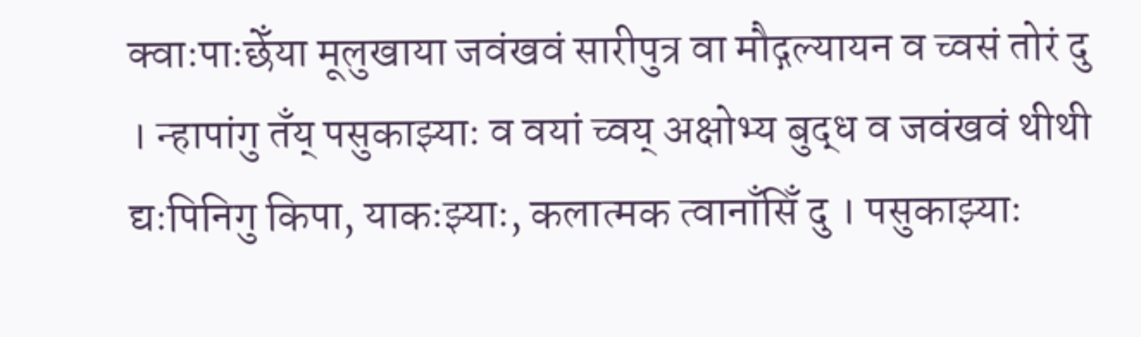क्वाःपाःछेँया मूलुखाया जवंखवं सारीपुत्र वा मौद्गल्यायन व च्वसं तोरं दु । न्हापांगु तँय्‌ पसुकाझ्याः व वयां च्वय्‌ अक्षोभ्य बुद्ध व जवंखवं थीथी द्यःपिनिगु किपा, याकःझ्याः, कलात्मक त्वानाँसिँ दु । पसुकाझ्याः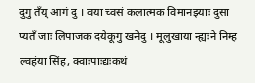दुगु तँय्‌ आगं दु । वया च्वसं कलात्मक विमानझ्याः दुसा प्यतँ जाः लिपाजक दयेकूगु खनेदु । मूलुखाया न्ह्यःने निम्ह ल्वहंया सिंह, क्वाःपाःद्यःकथं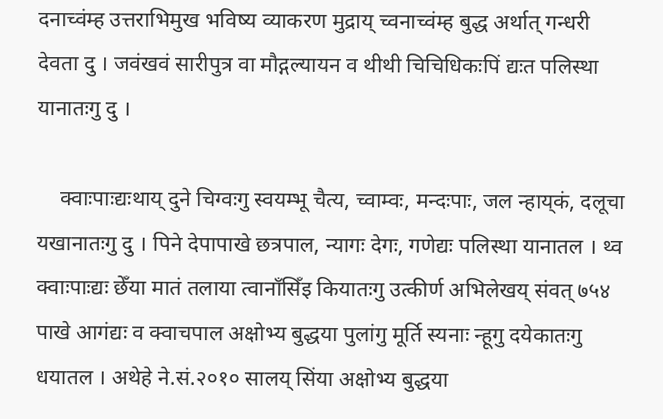दनाच्वंम्ह उत्तराभिमुख भविष्य व्याकरण मुद्राय्‌ च्वनाच्वंम्ह बुद्ध अर्थात् गन्धरी देवता दु । जवंखवं सारीपुत्र वा मौद्गल्यायन व थीथी चिचिधिकःपिं द्यःत पलिस्था यानातःगु दु ।

    क्वाःपाःद्यःथाय्‌ दुने चिग्वःगु स्वयम्भू चैत्य, च्वाम्वः, मन्दःपाः, जल न्हाय्‌कं, दलूचा यखानातःगु दु । पिने देपापाखे छत्रपाल, न्यागः देगः, गणेद्यः पलिस्था यानातल । थ्व क्वाःपाःद्यः छेँया मातं तलाया त्वानाँसिँइ कियातःगु उत्कीर्ण अभिलेखय्‌ संवत् ७५४ पाखे आगंद्यः व क्वाचपाल अक्षोभ्य बुद्धया पुलांगु मूर्ति स्यनाः न्हूगु दयेकातःगु धयातल । अथेहे ने.सं.२०१० सालय्‌ सिंया अक्षोभ्य बुद्धया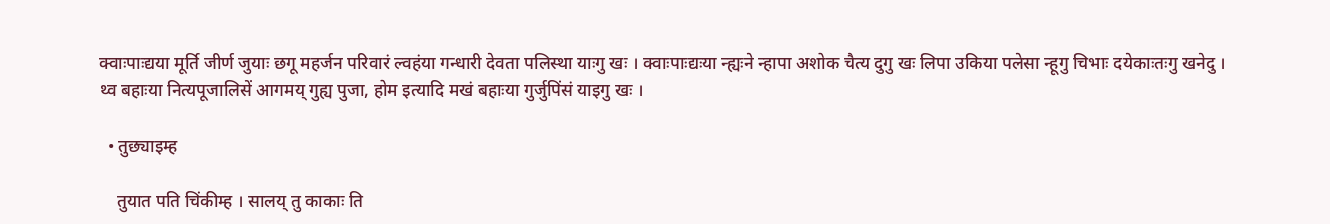क्वाःपाःद्यया मूर्ति जीर्ण जुयाः छगू महर्जन परिवारं ल्वहंया गन्धारी देवता पलिस्था याःगु खः । क्वाःपाःद्यःया न्ह्यःने न्हापा अशोक चैत्य दुगु खः लिपा उकिया पलेसा न्हूगु चिभाः दयेकाःतःगु खनेदु । थ्व बहाःया नित्यपूजालिसें आगमय्‌ गुह्य पुजा, होम इत्यादि मखं बहाःया गुर्जुपिंसं याइगु खः ।

  • तुछ्याइम्ह

    तुयात पति चिंकीम्ह । सालय् तु काकाः ति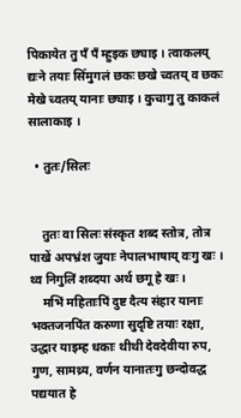पिकायेत तु पँ पँ म्हुइक छ्याइ । त्वाकलय् द्यःने तयाः सिँमुगलं छकः छखे च्वतय् व छकः मेखे च्वतय् यानाः छ्याइ । कुचागु तु काकलं सालाकाइ ।

  • तुतः/सिलः


    तुतः वा सिलः संस्कृत शब्द स्तोत्र, तोत्र पाखें अपभ्रंश जुयाः नेपालभाषाय्‌ वःगु खः । थ्व निगुलिं शब्दया अर्थ छगू हे खः ।
    मभिं महिताःपिं दुष्ट दैत्य संहार यानाः भक्तजनपिंत करुणा सुदृष्टि तयाः रक्षा, उद्धार याइम्ह धकाः थीथी देवदेवीया रुप, गुण, सामथ्र्य, वर्णन यानातःगु छन्दोवद्ध पद्ययात हे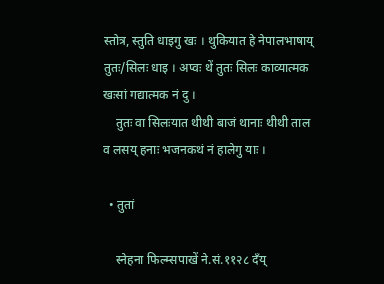स्तोत्र, स्तुति धाइगु खः । थुकियात हे नेपालभाषाय्‌ तुतः/सिलः धाइ । अप्वः थें तुतः सिलः काव्यात्मक खःसां गद्यात्मक नं दु ।
    तुतः वा सिलःयात थीथी बाजं थानाः थीथी ताल व लसय्‌ हनाः भजनकथं नं हालेगु याः ।

  • तुतां

    स्नेहना फिल्म्सपाखें ने.सं.११२८ दँय्‌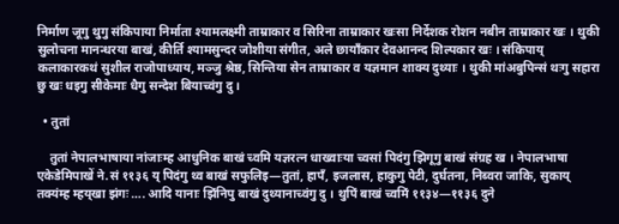निर्माण जूगु थुगु संकिपाया निर्माता श्यामलक्ष्मी ताम्राकार व सिरिना ताम्राकार खःसा निर्देशक रोशन नबीन ताम्राकार खः । थुकी सुलोचना मानन्धरया बाखं, कीर्ति श्यामसुन्दर जोशीया संगीत, अले छायाँकार देवआनन्द शिल्पकार खः । संकिपाय्‌ कलाकारकथं सुशील राजोपाध्याय, मञ्जु श्रेष्ठ, सिन्तिया सेन ताम्राकार व यज्ञमान शाक्य दुथ्याः । थुकी मांअबुपिन्सं थःगु सहारा छु खः धइगु सीकेमाः धैगु सन्देश बियाच्वंगु दु ।

  • तुतां

    तुतां नेपालभाषाया नांजाःम्ह आधुनिक बाखं च्वमि यज्ञरत्न धाख्वाःया च्वसां पिदंगु झिगूगु बाखं संग्रह ख । नेपालभाषा एकेडेमिपाखें ने.सं ११३६ य् पिदंगु थ्व बाखं सफुलिइ—तुतां, हापँ, इजलास, हाकुगु पेटी, दुर्घतना, निब्वरा जाकि, सुकाय् तक्यंम्ह म्हय्‌खा झंगः …. आदि यानाः झिंनिपु बाखं दुथ्यानाच्वंगु दु । थुपिं बाखं च्वमिं ११३४—११३६ दुने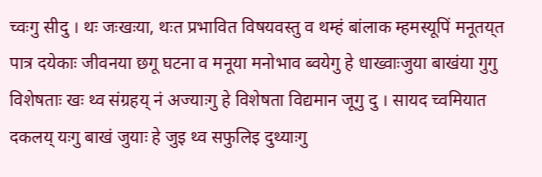च्वःगु सीदु । थः जःखःया, थःत प्रभावित विषयवस्तु व थम्हं बांलाक म्हमस्यूपिं मनूतय्‌त पात्र दयेकाः जीवनया छगू घटना व मनूया मनोभाव ब्वयेगु हे धाख्वाःजुया बाखंया गुगु विशेषताः खः थ्व संग्रहय् नं अज्याःगु हे विशेषता विद्यमान जूगु दु । सायद च्वमियात दकलय् यःगु बाखं जुयाः हे जुइ थ्व सफुलिइ दुथ्याःगु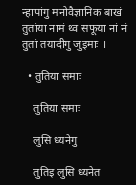न्हापांगु मनोवैज्ञानिक बाखं तुतांया नामं थ्व सफूया नां नं तुतां तयादीगु जुइमाः ।

  • तुतिया समाः

    तुतिया समाः

    लुसि ध्यनेगु

    तुतिइ लुसि ध्यनेत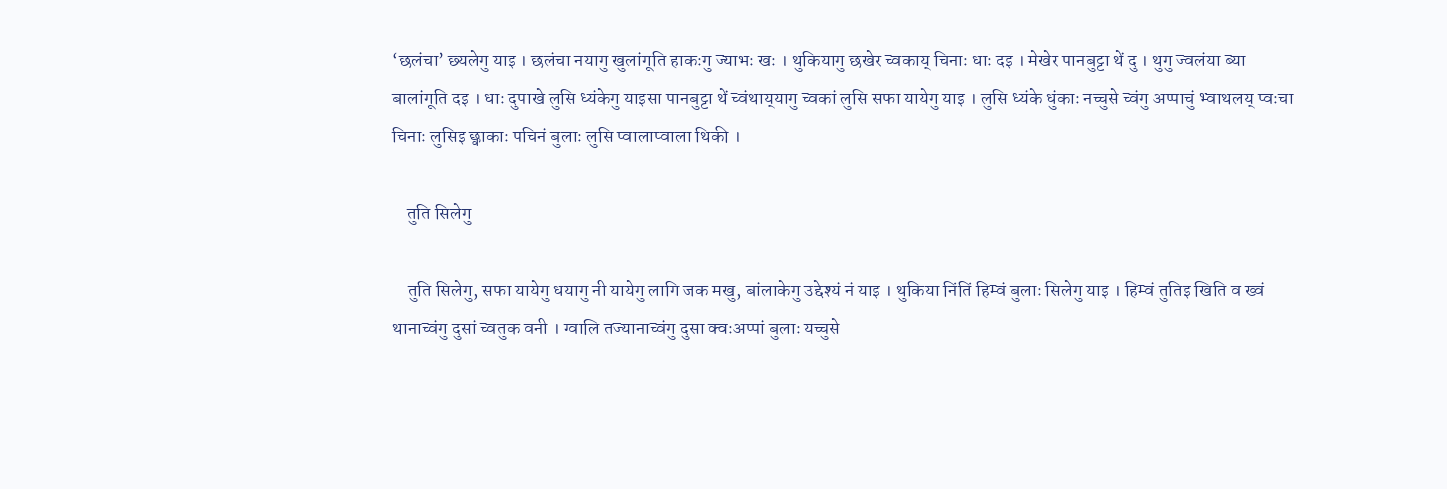‘छलंचा’ छ्यलेगु याइ । छलंचा नयागु खुलांगूति हाकःगु ज्याभः खः । थुकियागु छखेर च्वकाय्‌ चिनाः धाः दइ । मेखेर पानबुट्टा थें दु । थुगु ज्वलंया ब्या बालांगूति दइ । धाः दुपाखे लुसि ध्यंकेगु याइसा पानबुट्टा थें च्वंथाय्‌यागु च्वकां लुसि सफा यायेगु याइ । लुसि ध्यंके धुंकाः नच्चुसे च्वंगु अप्पाचुं भ्वाथलय्‌ प्वःचा चिनाः लुसिइ छ्वाकाः पचिनं बुलाः लुसि प्वालाप्वाला थिकी ।

    तुति सिलेगु

    तुति सिलेगु, सफा यायेगु धयागु नी यायेगु लागि जक मखु, बांलाकेगु उद्देश्यं नं याइ । थुकिया निंतिं हिम्वं बुलाः सिलेगु याइ । हिम्वं तुतिइ खिति व ख्वं थानाच्वंगु दुसां च्वतुक वनी । ग्वालि तज्यानाच्वंगु दुसा क्वःअप्पां बुलाः यच्चुसे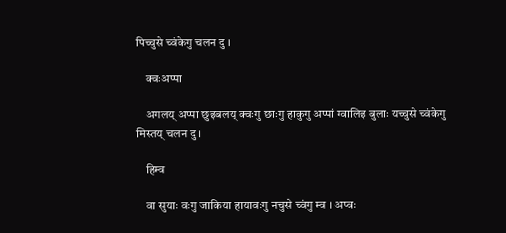पिच्चुसे च्वंकेगु चलन दु ।

    क्वःअप्पा

    अगलय्‌ अप्पा छुइबलय्‌ क्वःगु छाःगु हाकुगु अप्पां ग्वालिइ बुलाः यच्चुसे च्वंकेगु मिस्तय्‌ चलन दु ।

    हिम्व

    वा सुयाः वःगु जाकिया हायावःगु नचुसे च्वंगु म्व । अप्वः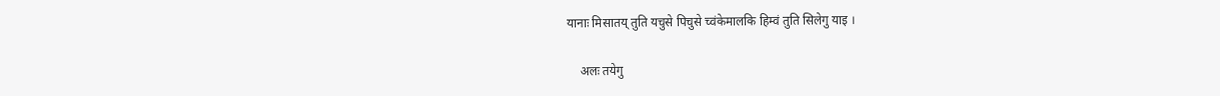यानाः मिसातय्‌ तुति यचुसे पिचुसे च्वंकेमालकि हिम्वं तुति सिलेगु याइ ।

    अलः तयेगु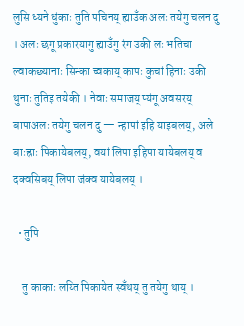लुसि ध्यने धुंकाः तुति पचिनय्‌ ह्याउँक अलः तयेगु चलन दु । अलः छगू प्रकारयागु ह्याउँगु रंग उकी लः भतिचा ल्वाकछ्यानाः सिन्का च्वकाय्‌ कापः कुचां हिनाः उकी थुनाः तुतिइ तयेकी । नेवाः समाजय्‌ प्यंगू अवसरय्‌ बापाअलः तयेगु चलन दु — न्हापां इहि याइबलय्‌, अले बाःह्राः पिकायेबलय्‌, वयां लिपा इहिपा यायेबलय्‌ व दक्वसिबय्‌ लिपा जंक्व यायेबलय्‌ ।

  • तुपि

    तु काकाः लय्ति पिकायेत स्वँथय् तु तयेगु थाय् ।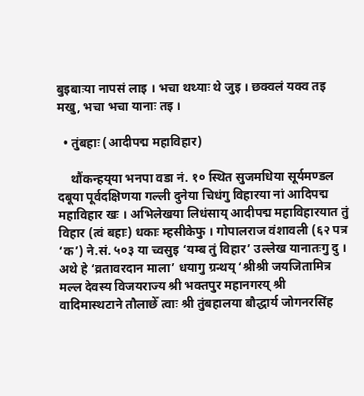बुइबाःया नापसं लाइ । भचा थथ्याः थे जुइ । छक्वलं यक्व तइ मखु, भचा भचा यानाः तइ ।

  • तुंबहाः (आदीपद्म महाविहार)

    थौंकन्हय्‌या भनपा वडा नं. १० स्थित सुजमधिया सूर्यमण्डल दबूया पूर्वदक्षिणया गल्ली दुनेया चिधंगु विहारया नां आदिपद्म महाविहार खः । अभिलेखया लिधंसाय्‌ आदीपद्म महाविहारयात तुं विहार (त्वं बहाः) धकाः म्हसीकेफु । गोपालराज वंशावली (६२ पत्र ‘क’) ने.सं. ५०३ या च्वसुइ ‘यम्ब तुं विहार’ उल्लेख यानातःगु दु । अथे हे ‘व्रतावरदान माला’ धयागु ग्रन्थय्‌ ‘श्रीश्री जयजितामित्र मल्ल देवस्य विजयराज्य श्री भक्तपुर महानगरय्‌ श्री वादिमास्थटाने तौलाछेँ त्वाः श्री तुंबहालया बौद्धार्य जोगनरसिंह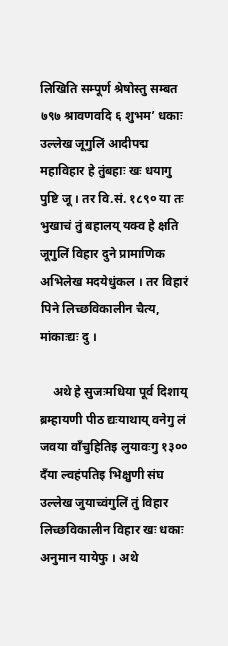लिखिति सम्पूर्ण श्रेषोस्तु सम्बत ७९७ श्रावणवदि ६ शुभम’ धकाः उल्लेख जूगुलिं आदीपद्म महाविहार हे तुंबहाः खः धयागु पुष्टि जू । तर वि.सं. १८९० या तः भुखाचं तुं बहालय्‌ यक्व हे क्षति जूगुलिं विहार दुने प्रामाणिक अभिलेख मदयेधुंकल । तर विहारं पिने लिच्छविकालीन चैत्य, मांकाःद्यः दु ।

    अथे हे सुजःमधिया पूर्व दिशाय्‌ ब्रम्हायणी पीठ द्यःयाथाय्‌ वनेगु लं जवया वाँचुहितिइ लुयावःगु १३०० दँया ल्वहंपतिइ भिक्षुणी संघ उल्लेख जुयाच्वंगुलिं तुं विहार लिच्छविकालीन विहार खः धकाः अनुमान यायेफु । अथे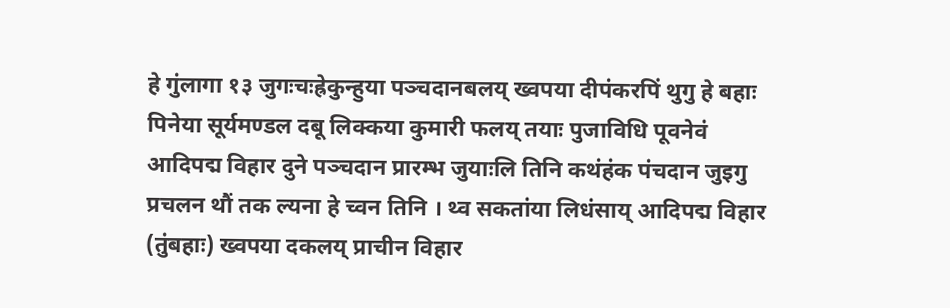हे गुंलागा १३ जुगःचःह्रेकुन्हुया पञ्चदानबलय्‌ ख्वपया दीपंकरपिं थुगु हे बहाः पिनेया सूर्यमण्डल दबू लिक्कया कुमारी फलय्‌ तयाः पुजाविधि पूवनेवं आदिपद्म विहार दुने पञ्चदान प्रारम्भ जुयाःलि तिनि कथंहंक पंचदान जुइगु प्रचलन थौं तक ल्यना हे च्वन तिनि । थ्व सकतांया लिधंसाय्‌ आदिपद्म विहार (तुंबहाः) ख्वपया दकलय्‌ प्राचीन विहार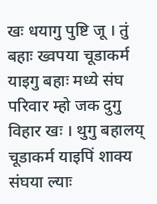खः धयागु पुष्टि जू । तुं बहाः ख्वपया चूडाकर्म याइगु बहाः मध्ये संघ परिवार म्हो जक दुगु विहार खः । थुगु बहालय्‌ चूडाकर्म याइपिं शाक्य संघया ल्याः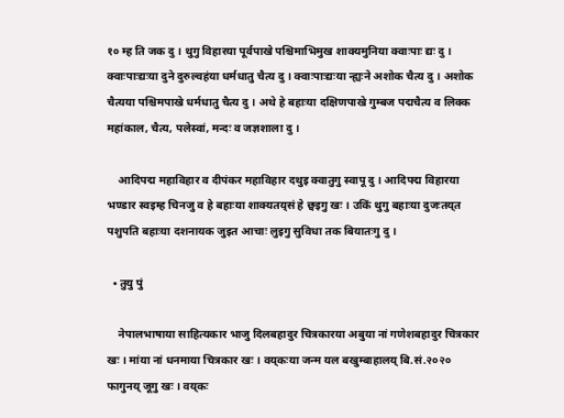१० म्ह ति जक दु । थुगु विहारया पूर्वपाखे पश्चिमाभिमुख शाक्यमुनिया क्वाःपाः द्यः दु । क्वाःपाःद्यःया दुने दुरुल्वहंया धर्मधातु चैत्य दु । क्वाःपाःद्यःया न्ह्यःने अशोक चैत्य दु । अशोक चैत्यया पश्चिमपाखे धर्मधातु चैत्य दु । अथे हे बहाःया दक्षिणपाखे गुम्बज पद्मचैत्य व लिक्क महांकाल, चैत्य, पलेस्वां, मन्दः व जज्ञशाला दु ।

    आदिपद्म महाविहार व दीपंकर महाविहार दथुइ क्वातुगु स्वापू दु । आदिपद्म विहारया भण्डार स्वइम्ह चिनजु व हे बहाःया शाक्यतय्‌सं हे छ्वइगु खः । उकिं थुगु बहाःया दुजःतय्‌त पशुपति बहाःया दशनायक जुइत आचाः लुइगु सुविधा तक बियातःगु दु ।

  • तुयु पुं

    नेपालभाषाया साहित्यकार भाजु दिलबहादुर चित्रकारया अबुया नां गणेशबहादुर चित्रकार खः । मांया नां धनमाया चित्रकार खः । वय्‌कःया जन्म यल बखुम्बाहालय् बि.सं.२०२० फागुनय् जूगु खः । वय्‌कः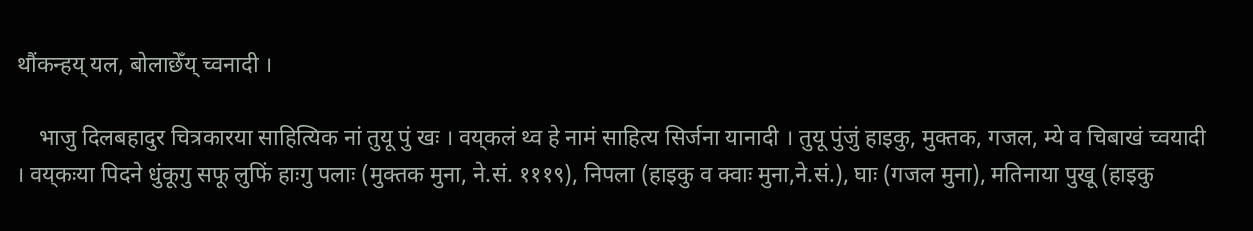थौंकन्हय् यल, बोलाछेँय् च्वनादी ।

    भाजु दिलबहादुर चित्रकारया साहित्यिक नां तुयू पुं खः । वय्‌कलं थ्व हे नामं साहित्य सिर्जना यानादी । तुयू पुंजुं हाइकु, मुक्तक, गजल, म्ये व चिबाखं च्वयादी । वय्‌कःया पिदने धुंकूगु सफू लुफिं हाःगु पलाः (मुक्तक मुना, ने.सं. १११९), निपला (हाइकु व क्वाः मुना,ने.सं.), घाः (गजल मुना), मतिनाया पुखू (हाइकु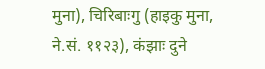मुना), चिरिबाःगु (हाइकु मुना, ने.सं. ११२३), कंझाः दुने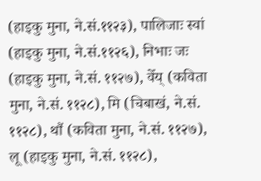(हाइकु मुना, ने.सं.११२३), पालिजाः स्वां (हाइकु मुना, ने.सं.११२६), निभाः जः (हाइकु मुना, ने.सं. ११२७), वेँय् (कविता मुना, ने.सं. ११२८), मि (चिबाखं, ने.सं. ११२८), थौं (कविता मुना, ने.सं. ११२७), लू (हाइकु मुना, ने.सं. ११२८),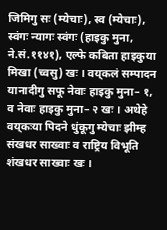जिमिगु सः (म्येचाः), स्व (म्येचाः), स्वंगः न्यागः स्वंगः (हाइकु मुना, ने.सं.११४१), एल्फे कबिता हाइकुया मिखा (च्वसु) खः । वय्‌कलं सम्पादन यानादीगु सफू नेवाः हाइकु मुना– १, व नेवाः हाइकु मुना– २ खः । अथेहे वय्‌कःया पिदने धुंकूगु म्येचाः झीम्ह संखधर साख्वाः व राष्ट्रिय विभूति शंखधर साख्वाः खः ।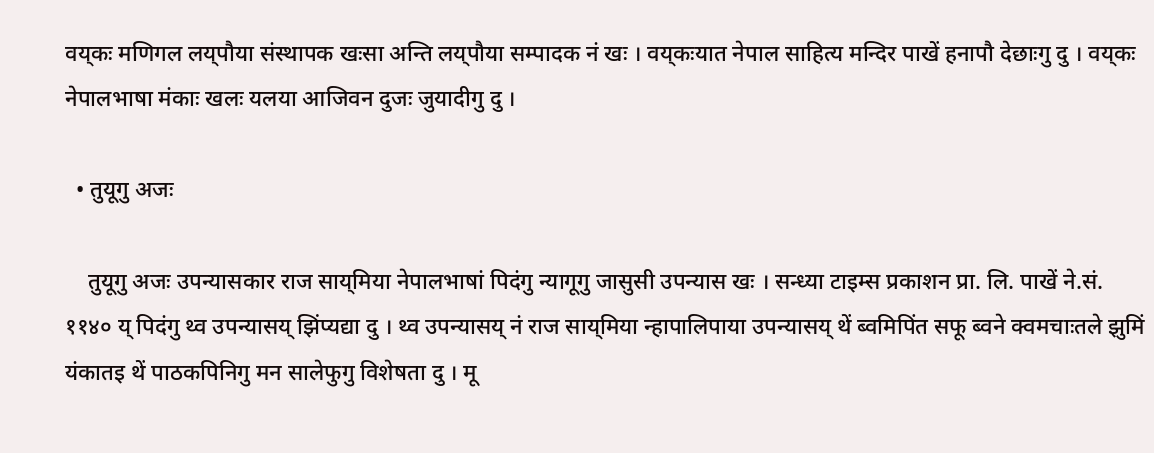वय्‌कः मणिगल लय्‌पौया संस्थापक खःसा अन्ति लय्‌पौया सम्पादक नं खः । वय्‌कःयात नेपाल साहित्य मन्दिर पाखें हनापौ देछाःगु दु । वय्‌कः नेपालभाषा मंकाः खलः यलया आजिवन दुजः जुयादीगु दु ।

  • तुयूगु अजः

    तुयूगु अजः उपन्यासकार राज साय्‌मिया नेपालभाषां पिदंगु न्यागूगु जासुसी उपन्यास खः । सन्ध्या टाइम्स प्रकाशन प्रा. लि. पाखें ने.सं. ११४० य् पिदंगु थ्व उपन्यासय् झिंप्यद्या दु । थ्व उपन्यासय् नं राज साय्‌मिया न्हापालिपाया उपन्यासय् थें ब्वमिपिंत सफू ब्वने क्वमचाःतले झुमिं यंकातइ थें पाठकपिनिगु मन सालेफुगु विशेषता दु । मू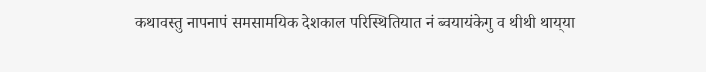कथावस्तु नापनापं समसामयिक देशकाल परिस्थितियात नं ब्वयायंकेगु व थीथी थाय्‌या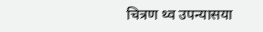चित्रण थ्व उपन्यासया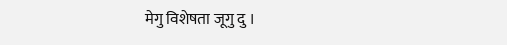मेगु विशेषता जूगु दु ।